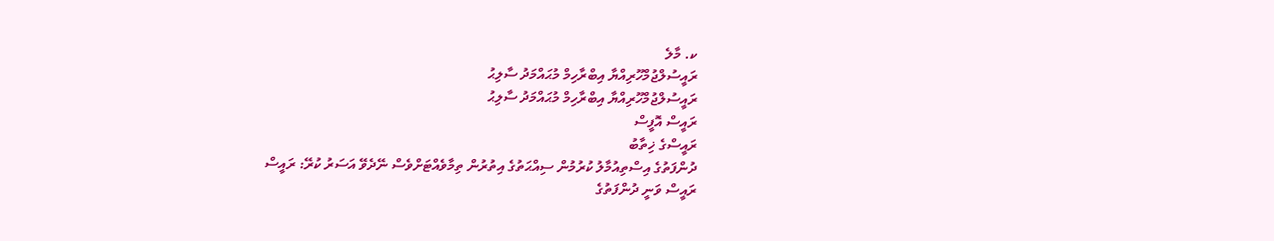ކ. މާލެ
ރައީސުލްޖުމްހޫރިއްޔާ އިބްރާހިމް މުޙައްމަދު ސާލިޙު
ރައީސުލްޖުމްހޫރިއްޔާ އިބްރާހިމް މުޙައްމަދު ސާލިޙު
ރައީސް އޮފީސް
ރައީސްގެ ޚިތާބު
ދުންފަތުގެ އިސްތިއުމާލު ކުރުމުން ސިއްޙަތުގެ އިތުރުން ތިމާވެއްޓަށްވެސް ނޭދެވޭ އަސަރު ކުރޭ: ރައީސް
ރައީސް ވަނީ ދުންފަތުގެ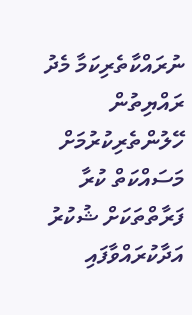ނުރައްކާތެރިކަމާ މެދު ރައްޔިތުން ހޭލުންތެރިކުރުމަށް މަސައްކަތް ކުރާ ފަރާތްތަކަށް ޝުކުރު އަދާކުރައްވާފައި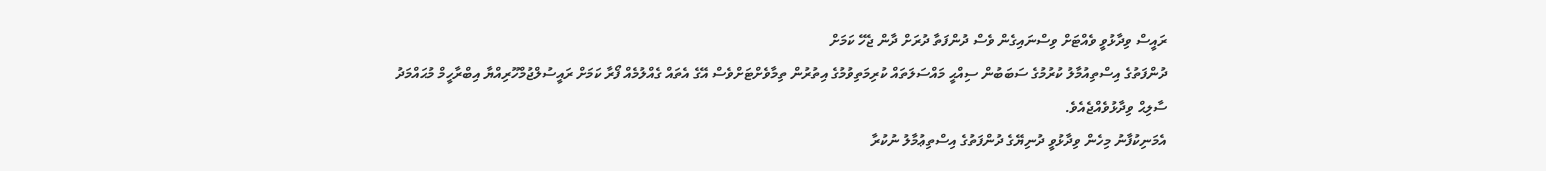ރައީސް ވިދާޅުވީ ވެއްޓަށް ވިސްނައިގެން ވެސް ދުންފަތާ ދުރަށް ދާން ޖެހޭ ކަމަށް
ދުންފަތުގެ އިސްތިއުމާލު ކުރުމުގެ ސަބަބުން ސިއްޙީ މައްސަލަތައް ކުރިމަތިވުމުގެ އިތުރުން ތިމާވެށްޓަށްވެސް އޭގެ އެތައް ގެއްލުމެއް ފޯރާ ކަމަށް ރައީސުލްޖުމްހޫރިއްޔާ އިބްރާހީމް މުޙައްމަދު ސާލިޙް ވިދާޅުވެއްޖެއެވެ.
އެމަނިކުފާނު މިހެން ވިދާޅުވީ ދުނިޔޭގެ ދުންފަތުގެ އިސްތިޢުމާލު ނުކުރާ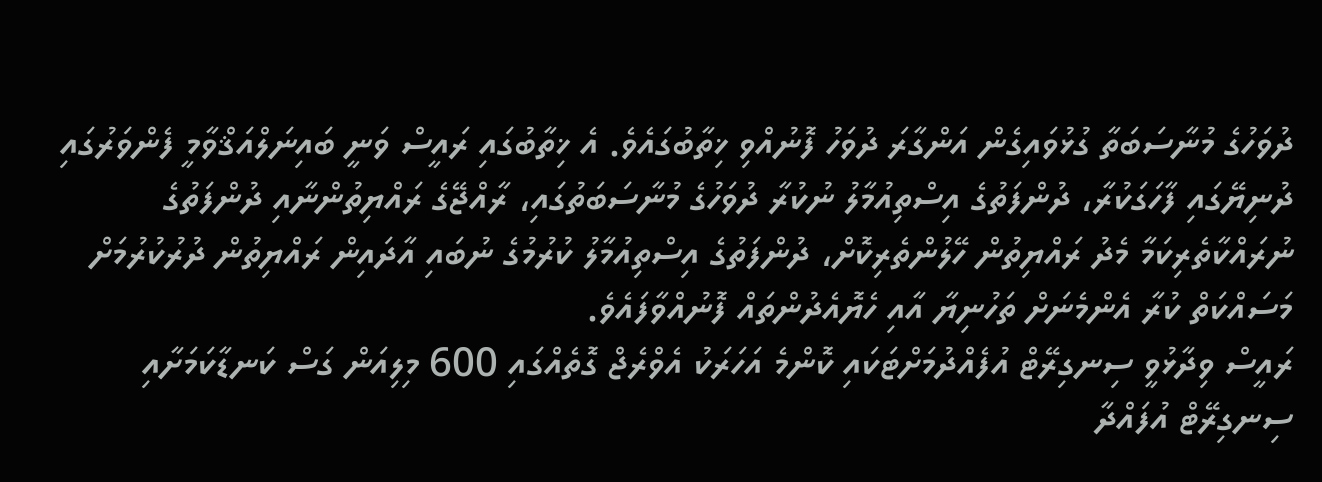ދުވަހުގެ މުނާސަބަތާ ގުޅުވައިގެން އަންގާރަ ދުވަހު ފޮނުއްވި ޚިތާބުގައެވެ. އެ ޚިތާބުގައި ރައީސް ވަނީ ބައިނަލްއަޤްވާމީ ފެންވަރުގައި ދުނިޔޭގައި ފާހަގަކުރާ، ދުންފަތުގެ އިސްތިއުމާލު ނުކުރާ ދުވަހުގެ މުނާސަބަތުގައި، ރާއްޖޭގެ ރައްޔިތުންނާއި ދުންފަތުގެ ނުރައްކާތެރިކަމާ މެދު ރައްޔިތުން ހޭލުންތެރިކޮށް، ދުންފަތުގެ އިސްތިއުމާލު ކުރުމުގެ ނުބައި އާދައިން ރައްޔިތުން ދުރުކުރުމަށް މަސައްކަތް ކުރާ އެންމެނަށް ތަހުނިޔާ އާއި ހެޔޮއެދުންތައް ފޮނުއްވާފައެވެ.
ރައީސް ވިދާޅުވީ ސިނގިރޭޓް އުފެއްދުމަށްޓަކައި ކޮންމެ އަހަރަކު އެވްރެޖް ގޮތެއްގައި 600 މިލިއަން ގަސް ކަނޑާކަމަށާއި ސިނގިރޭޓް އުފައްދާ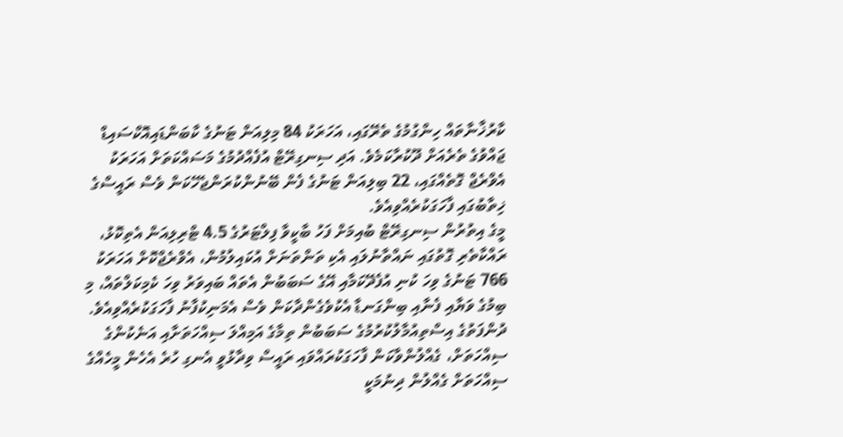ކާރުޚާނާތައް ހިންގުމުގެ ތެރޭގައި، އަހަރަކު 84 މިލިއަން ޓަނުގެ ކާބަންޑައިއޮކްސައިޑް ޖައްވުގެ ތެރެއަށް ދޫކުރާކަމެވެ. އަދި ސިނގިރޭޓް އުފެއްދުމުގެ މަސައްކަތަށް އަހަރަކު އެވްރެޖް ގޮތެއްގައި، 22 ބިލިއަން ޓަނުގެ ފެން ބޭނުންކުރަންޖެހޭކަން ވެސް ރައީސްގެ ޚިތާބުގައި ފާހަގަކުރެއްވިއެވެ.
މީގެ އިތުރުން ސިނގިރޭޓް ބުއިމަށް ފަހު ބާކީވާ ފިލްޓަރުގެ 4.5 ޓްރިލިއަން އެތިކޮޅު، ރައްކާތެރި ގޮތުގައި ނައްތާނުލައި އެކި ތަންތަނަށް އުކައިލުމުން، އެވްރެޖްކޮށް އަހަރަކު 766 ޓަނުގެ ވިހަ ކުނި އުފެދޭކަމާއި އޭގެ ސަބަބުން އެތައް ބައިވަރު ވިހަ ކެމިކަލްތައް، މި ބިމުގެ ވަޔާއި ފެނާއި ބިންގަނޑާ އެކުވެގެންދާކަން ވެސް އެމަނިކުފާނު ފާހަގަކުރެއްވިއެވެ.
ދުންފަތުގެ އިސްތިއުމާލުކުރުމުގެ ސަބަބުން ތިމާގެ އަމިއްލަ ސިއްހަތަށާއި އަނެކުންގެ ސިއްހަތަށް، ގެއްލުންވާކަން ފާހަގަކުރައްވައި ރައީސް ވިދާޅުވީ އެނގި ހުރެ އެހެން މީހެއްގެ ސިއްހަތަށް ގެއްލުން ދިނުމަކީ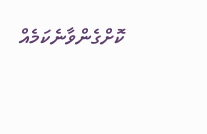ކޮށްގެންވާނެކަމެއް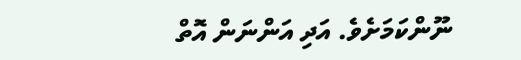ނޫންކަމަށެވެ. އަދި އަންނަން އޮތް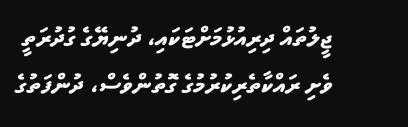ޖީލުތައް ދިރިއުޅުމަށްޓަކައި، ދުނިޔޭގެ ގުދުރަތީ ވެށި ރައްކާތެރިކުރުމުގެ ގޮތުންވެސް، ދުންފަތުގެ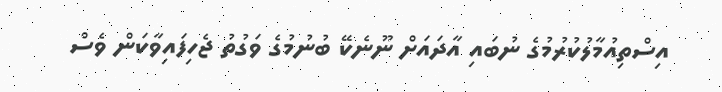އިސްތިއުމާލުކުރުމުގެ ނުބައި އާދައަށް ނޫނެކޭ ބުނުމުގެ ވަގުތު ޖެހިފައިވާކަން ވެސް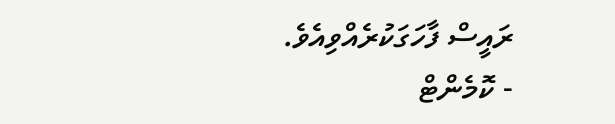ރައީސް ފާހަގަކުރެއްވިއެވެ.
- ކޮމެންޓް